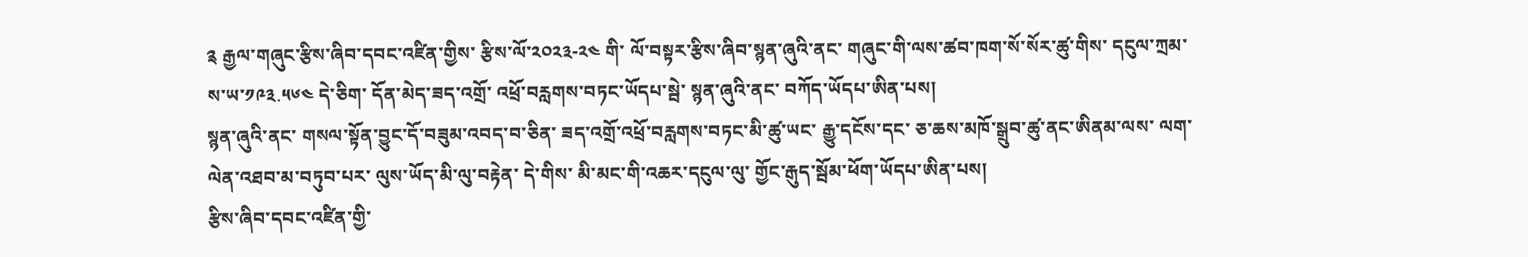༉ རྒྱལ་གཞུང་རྩིས་ཞིབ་དབང་འཛིན་གྱིས་ རྩིས་ལོ་༢༠༢༣-༢༤ གི་ ལོ་བསྟར་རྩིས་ཞིབ་སྙན་ཞུའི་ནང་ གཞུང་གི་ལས་ཚབ་ཁག་སོ་སོར་ཚུ་གིས་ དངུལ་ཀྲམ་ས་ཡ་༡༩༣.༥༦༤ དེ་ཅིག་ དོན་མེད་ཟད་འགྲོ་ འཕྲོ་བརླགས་བཏང་ཡོདཔ་སྦེ་ སྙན་ཞུའི་ནང་ བཀོད་ཡོདཔ་ཨིན་པས།
སྙན་ཞུའི་ནང་ གསལ་སྟོན་བྱུང་དོ་བཟུམ་འབད་བ་ཅིན་ ཟད་འགྲོ་འཕྲོ་བརླགས་བཏང་མི་ཚུ་ཡང་ རྒྱུ་དངོས་དང་ ཅ་ཆས་མཁོ་སྒྲུབ་ཚུ་ནང་ཨིནམ་ལས་ ལག་ལེན་འཐབ་མ་བཏུབ་པར་ ལུས་ཡོད་མི་ལུ་བརྟེན་ དེ་གིས་ མི་མང་གི་འཆར་དངུལ་ལུ་ གྱོང་རྒུད་སྦོམ་ཕོག་ཡོདཔ་ཨིན་པས།
རྩིས་ཞིབ་དབང་འཛིན་གྱི་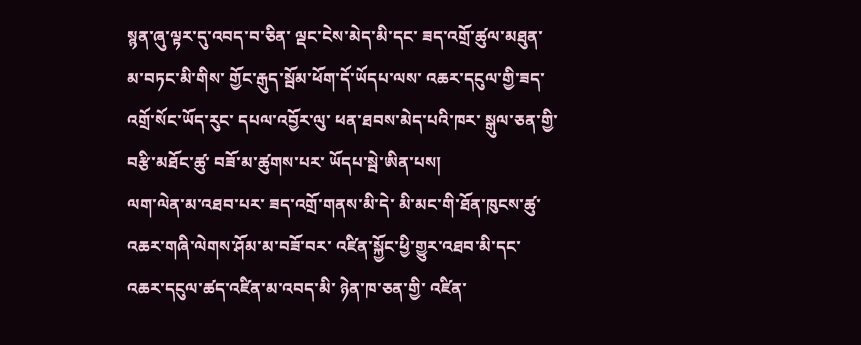སྙན་ཞུ་ལྟར་དུ་འབད་བ་ཅིན་ ལྡང་ངེས་མེད་མི་དང་ ཟད་འགྲོ་ཚུལ་མཐུན་མ་བཏང་མི་གིས་ གྱོང་རྒུད་སྦོམ་ཕོག་དོ་ཡོདཔ་ལས་ འཆར་དངུལ་གྱི་ཟད་འགྲོ་སོང་ཡོད་རུང་ དཔལ་འབྱོར་ལུ་ ཕན་ཐབས་མེད་པའི་ཁར་ སྒུལ་ཅན་གྱི་བརྩི་མཐོང་ཚུ་ བཟོ་མ་ཚུགས་པར་ ཡོདཔ་སྦེ་ཨིན་པས།
ལག་ལེན་མ་འཐབ་པར་ ཟད་འགྲོ་གནས་མི་དེ་ མི་མང་གི་ཐོན་ཁུངས་ཚུ་ འཆར་གཞི་ལེགས་ཤོམ་མ་བཟོ་བར་ འཛིན་སྐྱོང་ཕྱི་གྱུར་འཐབ་མི་དང་ འཆར་དངུལ་ཚད་འཛིན་མ་འབད་མི་ ཉེན་ཁ་ཅན་གྱི་ འཛིན་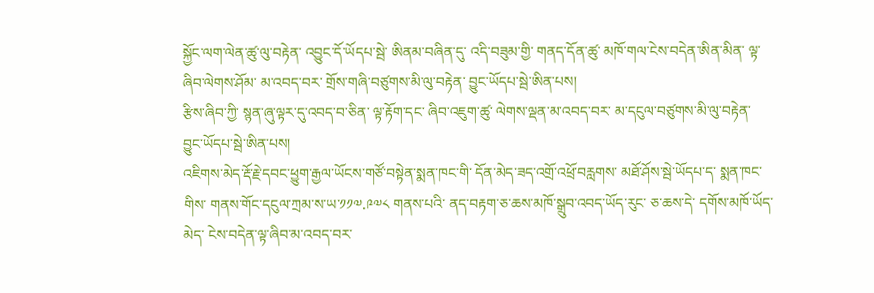སྐྱོང་ལག་ལེན་ཚུ་ལུ་བརྟེན་ འབྱུང་དོ་ཡོདཔ་སྦེ་ ཨིནམ་བཞིན་དུ་ འདི་བཟུམ་གྱི་ གནད་དོན་ཚུ་ མཁོ་གལ་ངེས་བདེན་ཨིན་མིན་ ལྟ་ཞིབ་ལེགས་ཤོམ་ མ་འབད་བར་ གྲོས་གཞི་བཙུགས་མི་ལུ་བརྟེན་ བྱུང་ཡོདཔ་སྦེ་ཨིན་པས།
རྩིས་ཞིབ་ཀྱི་ སྙན་ཞུ་ལྟར་དུ་འབད་བ་ཅིན་ ལྟ་རྟོག་དང་ ཞིབ་འཇུག་ཚུ་ ལེགས་ལྡན་མ་འབད་བར་ མ་དངུལ་བཙུགས་མི་ལུ་བརྟེན་ བྱུང་ཡོདཔ་སྦེ་ཨིན་པས།
འཇིགས་མེད་རྡོ་རྗེ་དབང་ཕྱུག་རྒྱལ་ཡོངས་གཙོ་བསྟེན་སྨན་ཁང་གི་ དོན་མེད་ཟད་འགྲོ་འཕྲོ་བརླགས་ མཐོ་ཤོས་སྦེ་ཡོདཔ་ད་ སྨན་ཁང་གིས་ གནས་གོང་དངུལ་ཀྲམ་ས་ཡ་༡༡༧.༩༧༨ གནས་པའི་ ནད་བརྟག་ཅ་ཆས་མཁོ་སྒྲུབ་འབད་ཡོད་རུང་ ཅ་ཆས་དེ་ དགོས་མཁོ་ཡོད་མེད་ ངེས་བདེན་ལྟ་ཞིབ་མ་འབད་བར་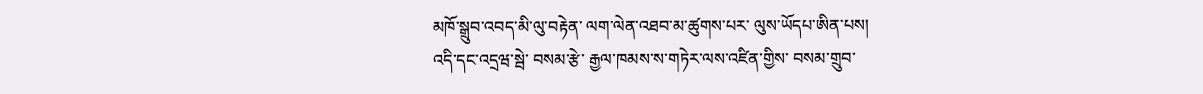མཁོ་སྒྲུབ་འབད་མི་ལུ་བརྟེན་ ལག་ལེན་འཐབ་མ་ཚུགས་པར་ ལུས་ཡོདཔ་ཨིན་པས།
འདི་དང་འདྲཝ་སྦེ་ བསམ་རྩེ་ རྒྱལ་ཁམས་ས་གཏེར་ལས་འཛིན་གྱིས་ བསམ་གྲུབ་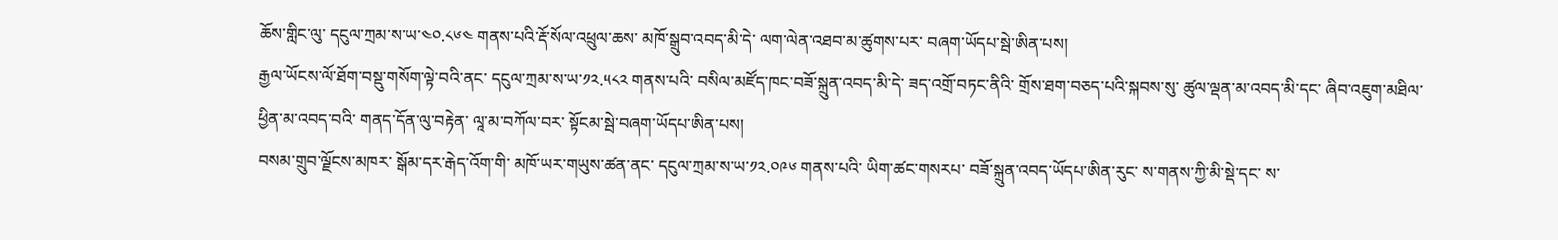ཆོས་གླིང་ལུ་ དངུལ་ཀྲམ་ས་ཡ་༤༠.༨༦༤ གནས་པའི་རྡོ་སོལ་འཕྲུལ་ཆས་ མཁོ་སྒྲུབ་འབད་མི་དེ་ ལག་ལེན་འཐབ་མ་ཚུགས་པར་ བཞག་ཡོདཔ་སྦེ་ཨིན་པས།
རྒྱལ་ཡོངས་ལོ་ཐོག་བསྡུ་གསོག་ལྟེ་བའི་ནང་ དངུལ་ཀྲམ་ས་ཡ་༡༢.༥༨༢ གནས་པའི་ བསིལ་མཛོད་ཁང་བཟོ་སྐྲུན་འབད་མི་དེ་ ཟད་འགྲོ་བཏང་ནིའི་ གྲོས་ཐག་བཅད་པའི་སྐབས་སུ་ ཚུལ་ལྡན་མ་འབད་མི་དང་ ཞིབ་འཇུག་མཐིལ་ཕྱིན་མ་འབད་བའི་ གནད་དོན་ལུ་བརྟེན་ ལཱ་མ་བཀོལ་བར་ སྟོངམ་སྦེ་བཞག་ཡོདཔ་ཨིན་པས།
བསམ་གྲུབ་ལྗོངས་མཁར་ སྒོམ་དར་རྒེད་འོག་གི་ མཁོ་ཡར་གཡུས་ཚན་ནང་ དངུལ་ཀྲམ་ས་ཡ་༡༢.༠༩༦ གནས་པའི་ ཡིག་ཚང་གསརཔ་ བཟོ་སྐྲུན་འབད་ཡོདཔ་ཨིན་རུང་ ས་གནས་ཀྱི་མི་སྡེ་དང་ ས་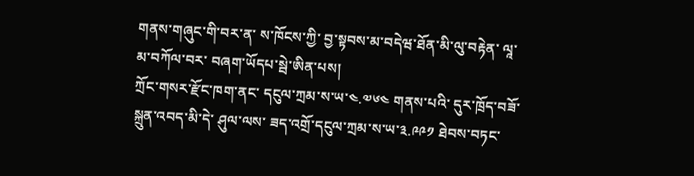གནས་གཞུང་གི་བར་ན་ ས་ཁོངས་ཀྱི་ བྱ་སྟབས་མ་བདེཝ་ཐོན་མི་ལུ་བརྟེན་ ལཱ་མ་བཀོལ་བར་ བཞག་ཡོདཔ་སྦེ་ཨིན་པས།
ཀྲོང་གསར་རྫོང་ཁག་ནང་ དངུལ་ཀྲམ་ས་ཡ་༤.༧༦༤ གནས་པའི་ དུར་ཁྲོད་བཟོ་སྐྲུན་འབད་མི་དེ་ ཤུལ་ལས་ ཟད་འགྲོ་དངུལ་ཀྲམ་ས་ཡ་༣.༩༩༡ ཐེབས་བཏང་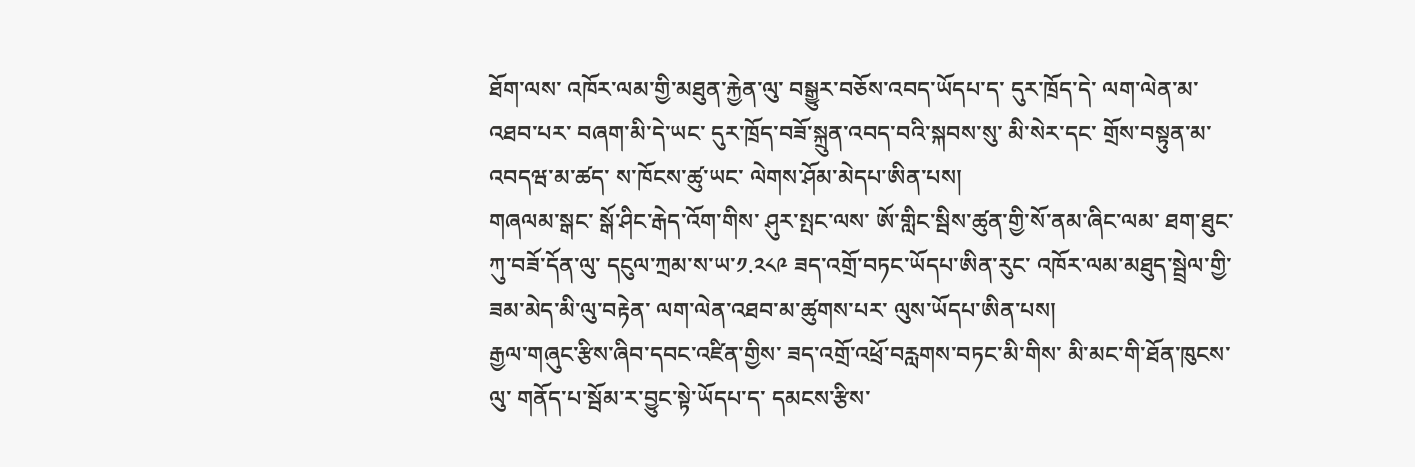ཐོག་ལས་ འཁོར་ལམ་གྱི་མཐུན་རྐྱེན་ལུ་ བསྒྱུར་བཅོས་འབད་ཡོདཔ་ད་ དུར་ཁྲོད་དེ་ ལག་ལེན་མ་འཐབ་པར་ བཞག་མི་དེ་ཡང་ དུར་ཁྲོད་བཟོ་སྐྲུན་འབད་བའི་སྐབས་སུ་ མི་སེར་དང་ གྲོས་བསྟུན་མ་འབདཝ་མ་ཚད་ ས་ཁོངས་ཚུ་ཡང་ ལེགས་ཤོམ་མེདཔ་ཨིན་པས།
གཞལམ་སྒང་ སྒོ་ཤིང་རྒེད་འོག་གིས་ ཤུར་སྤང་ལས་ ཨོ་གླིང་སྦིས་ཚུན་གྱི་སོ་ནམ་ཞིང་ལམ་ ཐག་ཐུང་ཀུ་བཟོ་དོན་ལུ་ དངུལ་ཀྲམ་ས་ཡ་༡.༢༨༩ ཟད་འགྲོ་བཏང་ཡོདཔ་ཨིན་རུང་ འཁོར་ལམ་མཐུད་སྦྲེལ་གྱི་ ཟམ་མེད་མི་ལུ་བརྟེན་ ལག་ལེན་འཐབ་མ་ཚུགས་པར་ ལུས་ཡོདཔ་ཨིན་པས།
རྒྱལ་གཞུང་རྩིས་ཞིབ་དབང་འཛིན་གྱིས་ ཟད་འགྲོ་འཕྲོ་བརླགས་བཏང་མི་གིས་ མི་མང་གི་ཐོན་ཁུངས་ལུ་ གནོད་པ་སྦོམ་ར་བྱུང་སྟེ་ཡོདཔ་ད་ དམངས་རྩིས་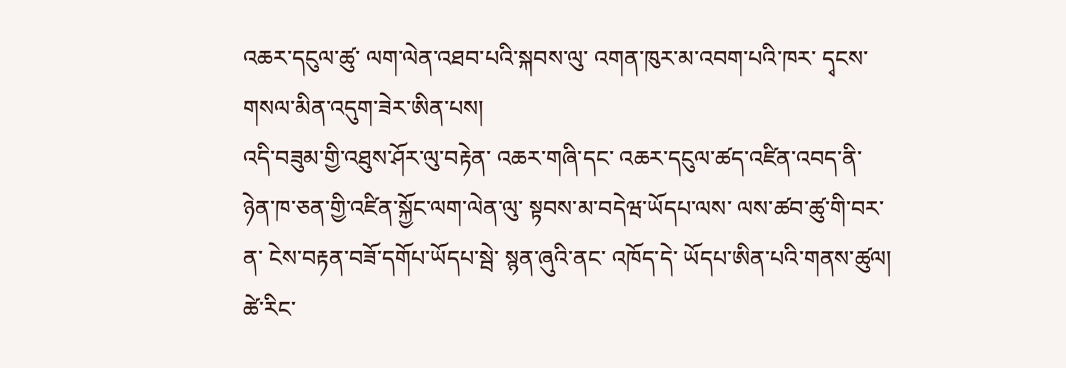འཆར་དངུལ་ཚུ་ ལག་ལེན་འཐབ་པའི་སྐབས་ལུ་ འགན་ཁུར་མ་འབག་པའི་ཁར་ དྭངས་གསལ་མིན་འདུག་ཟེར་ཨིན་པས།
འདི་བཟུམ་གྱི་འཐུས་ཤོར་ལུ་བརྟེན་ འཆར་གཞི་དང་ འཆར་དངུལ་ཚད་འཛིན་འབད་ནི་ ཉེན་ཁ་ཅན་གྱི་འཛིན་སྐྱོང་ལག་ལེན་ལུ་ སྟབས་མ་བདེཝ་ཡོདཔ་ལས་ ལས་ཚབ་ཚུ་གི་བར་ན་ ངེས་བརྟན་བཟོ་དགོཔ་ཡོདཔ་སྦེ་ སྙན་ཞུའི་ནང་ འཁོད་དེ་ ཡོདཔ་ཨིན་པའི་གནས་ཚུལ།
ཚེ་རིང་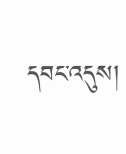དབང་འདུས།